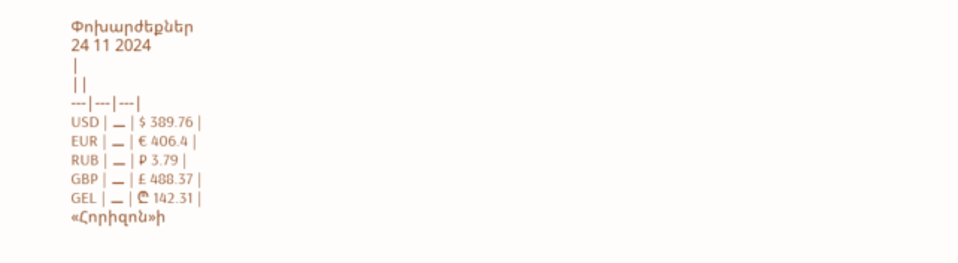Փոխարժեքներ
24 11 2024
|
||
---|---|---|
USD | ⚊ | $ 389.76 |
EUR | ⚊ | € 406.4 |
RUB | ⚊ | ₽ 3.79 |
GBP | ⚊ | £ 488.37 |
GEL | ⚊ | ₾ 142.31 |
«Հորիզոն»ի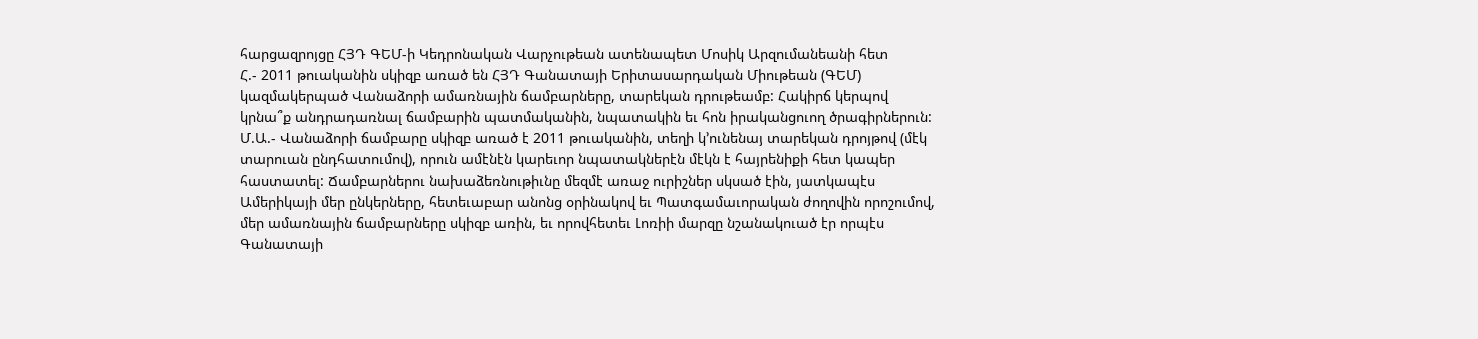հարցազրոյցը ՀՅԴ ԳԵՄ-ի Կեդրոնական Վարչութեան ատենապետ Մոսիկ Արզումանեանի հետ
Հ.- 2011 թուականին սկիզբ առած են ՀՅԴ Գանատայի Երիտասարդական Միութեան (ԳԵՄ) կազմակերպած Վանաձորի ամառնային ճամբարները, տարեկան դրութեամբ: Հակիրճ կերպով կրնա՞ք անդրադառնալ ճամբարին պատմականին, նպատակին եւ հոն իրականցուող ծրագիրներուն:
Մ.Ա.- Վանաձորի ճամբարը սկիզբ առած է 2011 թուականին, տեղի կ’ունենայ տարեկան դրոյթով (մէկ տարուան ընդհատումով), որուն ամէնէն կարեւոր նպատակներէն մէկն է հայրենիքի հետ կապեր հաստատել: Ճամբարներու նախաձեռնութիւնը մեզմէ առաջ ուրիշներ սկսած էին, յատկապէս Ամերիկայի մեր ընկերները, հետեւաբար անոնց օրինակով եւ Պատգամաւորական ժողովին որոշումով, մեր ամառնային ճամբարները սկիզբ առին, եւ որովհետեւ Լոռիի մարզը նշանակուած էր որպէս Գանատայի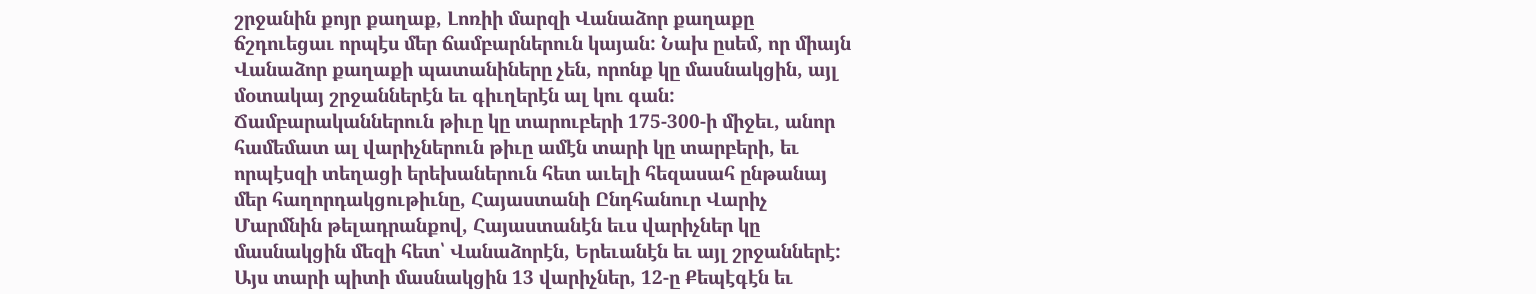շրջանին քոյր քաղաք, Լոռիի մարզի Վանաձոր քաղաքը ճշդուեցաւ որպէս մեր ճամբարներուն կայան: Նախ ըսեմ, որ միայն Վանաձոր քաղաքի պատանիները չեն, որոնք կը մասնակցին, այլ մօտակայ շրջաններէն եւ գիւղերէն ալ կու գան:
Ճամբարականներուն թիւը կը տարուբերի 175-300-ի միջեւ, անոր համեմատ ալ վարիչներուն թիւը ամէն տարի կը տարբերի, եւ որպէսզի տեղացի երեխաներուն հետ աւելի հեզասահ ընթանայ մեր հաղորդակցութիւնը, Հայաստանի Ընդհանուր Վարիչ Մարմնին թելադրանքով, Հայաստանէն եւս վարիչներ կը մասնակցին մեզի հետ՝ Վանաձորէն, Երեւանէն եւ այլ շրջաններէ:
Այս տարի պիտի մասնակցին 13 վարիչներ, 12-ը Քեպէգէն եւ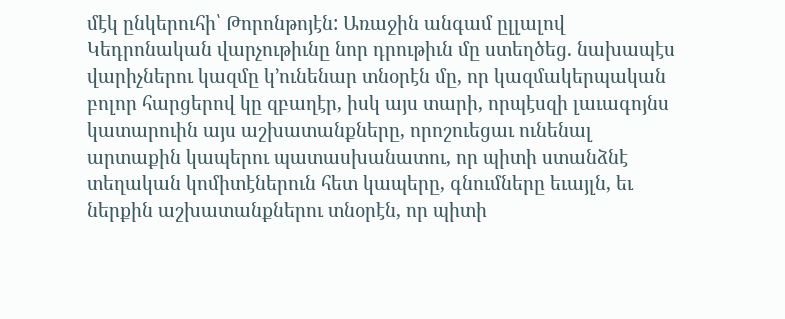մէկ ընկերուհի՝ Թորոնթոյէն: Առաջին անգամ ըլլալով Կեդրոնական վարչութիւնը նոր դրութիւն մը ստեղծեց. նախապէս վարիչներու կազմը կ’ունենար տնօրէն մը, որ կազմակերպական բոլոր հարցերով կը զբաղէր, իսկ այս տարի, որպէսզի լաւագոյնս կատարուին այս աշխատանքները, որոշուեցաւ ունենալ արտաքին կապերու պատասխանատու, որ պիտի ստանձնէ տեղական կոմիտէներուն հետ կապերը, գնումները եւայլն, եւ ներքին աշխատանքներու տնօրէն, որ պիտի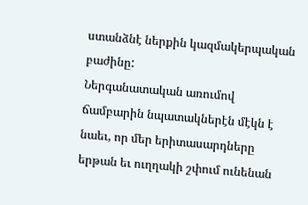ստանձնէ ներքին կազմակերպական բաժինը:
Ներգանատական առումով ճամբարին նպատակներէն մէկն է նաեւ, որ մեր երիտասարդները երթան եւ ուղղակի շփում ունենան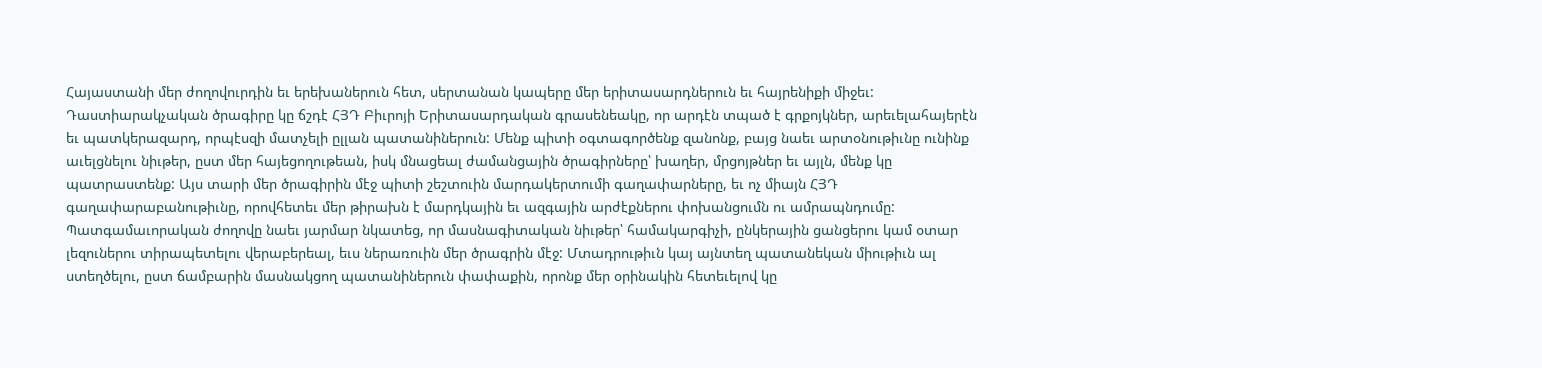Հայաստանի մեր ժողովուրդին եւ երեխաներուն հետ, սերտանան կապերը մեր երիտասարդներուն եւ հայրենիքի միջեւ:
Դաստիարակչական ծրագիրը կը ճշդէ ՀՅԴ Բիւրոյի Երիտասարդական գրասենեակը, որ արդէն տպած է գրքոյկներ, արեւելահայերէն եւ պատկերազարդ, որպէսզի մատչելի ըլլան պատանիներուն: Մենք պիտի օգտագործենք զանոնք, բայց նաեւ արտօնութիւնը ունինք աւելցնելու նիւթեր, ըստ մեր հայեցողութեան, իսկ մնացեալ ժամանցային ծրագիրները՝ խաղեր, մրցոյթներ եւ այլն, մենք կը պատրաստենք: Այս տարի մեր ծրագիրին մէջ պիտի շեշտուին մարդակերտումի գաղափարները, եւ ոչ միայն ՀՅԴ գաղափարաբանութիւնը, որովհետեւ մեր թիրախն է մարդկային եւ ազգային արժէքներու փոխանցումն ու ամրապնդումը:
Պատգամաւորական ժողովը նաեւ յարմար նկատեց, որ մասնագիտական նիւթեր՝ համակարգիչի, ընկերային ցանցերու կամ օտար լեզուներու տիրապետելու վերաբերեալ, եւս ներառուին մեր ծրագրին մէջ: Մտադրութիւն կայ այնտեղ պատանեկան միութիւն ալ ստեղծելու, ըստ ճամբարին մասնակցող պատանիներուն փափաքին, որոնք մեր օրինակին հետեւելով կը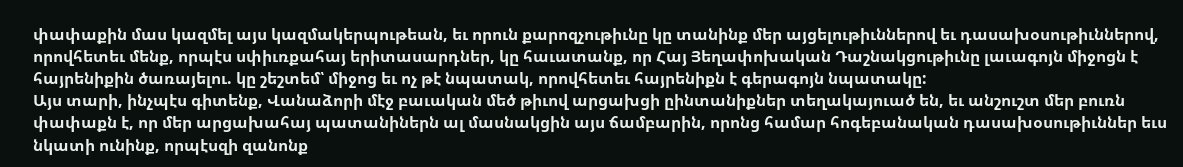փափաքին մաս կազմել այս կազմակերպութեան, եւ որուն քարոզչութիւնը կը տանինք մեր այցելութիւններով եւ դասախօսութիւններով, որովհետեւ մենք, որպէս սփիւռքահայ երիտասարդներ, կը հաւատանք, որ Հայ Յեղափոխական Դաշնակցութիւնը լաւագոյն միջոցն է հայրենիքին ծառայելու. կը շեշտեմ՝ միջոց եւ ոչ թէ նպատակ, որովհետեւ հայրենիքն է գերագոյն նպատակը:
Այս տարի, ինչպէս գիտենք, Վանաձորի մէջ բաւական մեծ թիւով արցախցի ըինտանիքներ տեղակայուած են, եւ անշուշտ մեր բուռն փափաքն է, որ մեր արցախահայ պատանիներն ալ մասնակցին այս ճամբարին, որոնց համար հոգեբանական դասախօսութիւններ եւս նկատի ունինք, որպէսզի զանոնք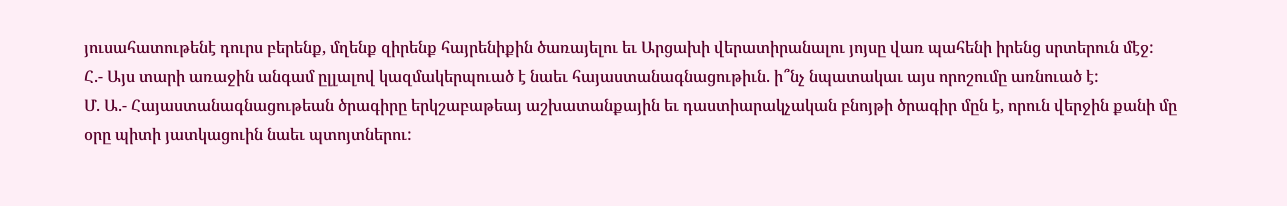յուսահատութենէ դուրս բերենք, մղենք զիրենք հայրենիքին ծառայելու եւ Արցախի վերատիրանալու յոյսը վառ պահենի իրենց սրտերուն մէջ:
Հ.- Այս տարի առաջին անգամ ըլլալով կազմակերպուած է նաեւ հայաստանագնացութիւն. ի՞նչ նպատակաւ այս որոշումը առնուած է:
Մ. Ա.- Հայաստանագնացութեան ծրագիրը երկշաբաթեայ աշխատանքային եւ դաստիարակչական բնոյթի ծրագիր մըն է, որուն վերջին քանի մը օրը պիտի յատկացուին նաեւ պտոյտներու: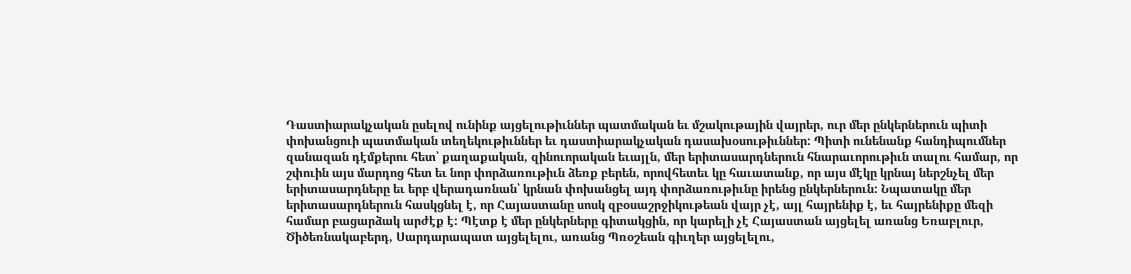Դաստիարակչական ըսելով ունինք այցելութիւններ պատմական եւ մշակութային վայրեր, ուր մեր ընկերներուն պիտի փոխանցուի պատմական տեղեկութիւններ եւ դաստիարակչական դասախօսութիւններ: Պիտի ունենանք հանդիպումներ զանազան դէմքերու հետ՝ քաղաքական, զինուորական եւայլն, մեր երիտասարդներուն հնարաւորութիւն տալու համար, որ շփուին այս մարդոց հետ եւ նոր փորձառութիւն ձեռք բերեն, որովհետեւ կը հաւատանք, որ այս մէկը կրնայ ներշնչել մեր երիտասարդները եւ երբ վերադառնան՝ կրնան փոխանցել այդ փորձառութիւնը իրենց ընկերներուն: Նպատակը մեր երիտասարդներուն հասկցնել է, որ Հայաստանը սոսկ զբօսաշրջիկութեան վայր չէ, այլ հայրենիք է, եւ հայրենիքը մեզի համար բացարձակ արժէք է: Պէտք է մեր ընկերները գիտակցին, որ կարելի չէ Հայաստան այցելել առանց Եռաբլուր, Ծիծեռնակաբերդ, Սարդարապատ այցելելու, առանց Պռօշեան գիւղեր այցելելու,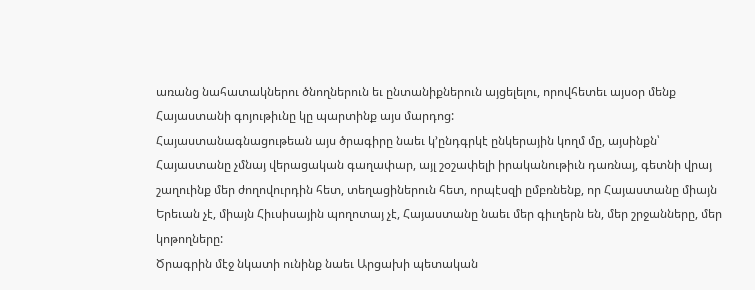առանց նահատակներու ծնողներուն եւ ընտանիքներուն այցելելու, որովհետեւ այսօր մենք Հայաստանի գոյութիւնը կը պարտինք այս մարդոց:
Հայաստանագնացութեան այս ծրագիրը նաեւ կ’ընդգրկէ ընկերային կողմ մը, այսինքն՝ Հայաստանը չմնայ վերացական գաղափար, այլ շօշափելի իրականութիւն դառնայ, գետնի վրայ շաղուինք մեր ժողովուրդին հետ, տեղացիներուն հետ, որպէսզի ըմբռնենք, որ Հայաստանը միայն Երեւան չէ, միայն Հիւսիսային պողոտայ չէ, Հայաստանը նաեւ մեր գիւղերն են, մեր շրջանները, մեր կոթողները:
Ծրագրին մէջ նկատի ունինք նաեւ Արցախի պետական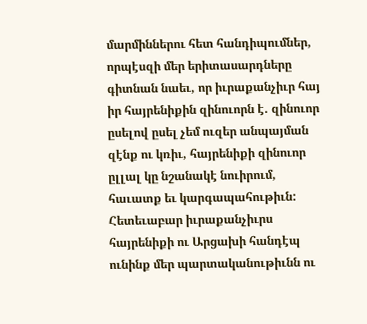մարմիններու հետ հանդիպումներ, որպէսզի մեր երիտասարդները գիտնան նաեւ, որ իւրաքանչիւր հայ իր հայրենիքին զինուորն է. զինուոր ըսելով ըսել չեմ ուզեր անպայման զէնք ու կռիւ, հայրենիքի զինուոր ըլլալ կը նշանակէ նուիրում, հաւատք եւ կարգապահութիւն: Հետեւաբար իւրաքանչիւրս հայրենիքի ու Արցախի հանդէպ ունինք մեր պարտականութիւնն ու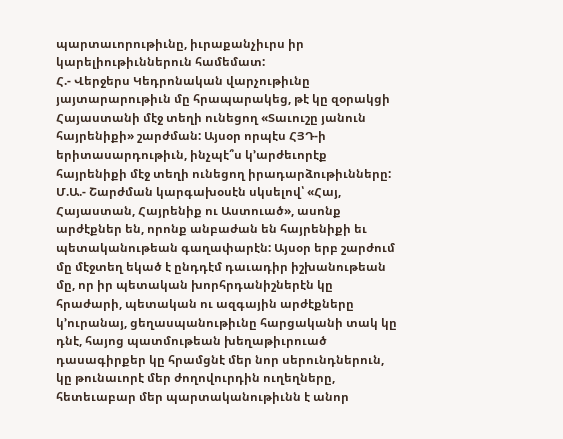պարտաւորութիւնը, իւրաքանչիւրս իր կարելիութիւններուն համեմատ:
Հ.- Վերջերս Կեդրոնական վարչութիւնը յայտարարութիւն մը հրապարակեց, թէ կը զօրակցի Հայաստանի մէջ տեղի ունեցող «Տաւուշը յանուն հայրենիքի» շարժման: Այսօր որպէս ՀՅԴ-ի երիտասարդութիւն, ինչպէ՞ս կ’արժեւորէք հայրենիքի մէջ տեղի ունեցող իրադարձութիւնները:
Մ.Ա.- Շարժման կարգախօսէն սկսելով՝ «Հայ, Հայաստան, Հայրենիք ու Աստուած», ասոնք արժէքներ են, որոնք անբաժան են հայրենիքի եւ պետականութեան գաղափարէն: Այսօր երբ շարժում մը մէջտեղ եկած է ընդդէմ դաւադիր իշխանութեան մը, որ իր պետական խորհրդանիշներէն կը հրաժարի, պետական ու ազգային արժէքները կ’ուրանայ, ցեղասպանութիւնը հարցականի տակ կը դնէ, հայոց պատմութեան խեղաթիւրուած դասագիրքեր կը հրամցնէ մեր նոր սերունդներուն, կը թունաւորէ մեր ժողովուրդին ուղեղները, հետեւաբար մեր պարտականութիւնն է անոր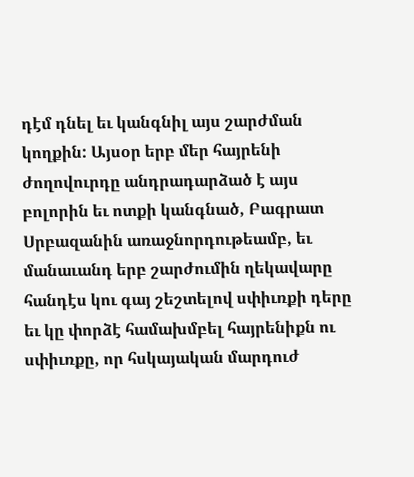դէմ դնել եւ կանգնիլ այս շարժման կողքին: Այսօր երբ մեր հայրենի ժողովուրդը անդրադարձած է այս բոլորին եւ ոտքի կանգնած, Բագրատ Սրբազանին առաջնորդութեամբ, եւ մանաւանդ երբ շարժումին ղեկավարը հանդէս կու գայ շեշտելով սփիւռքի դերը եւ կը փորձէ համախմբել հայրենիքն ու սփիւռքը, որ հսկայական մարդուժ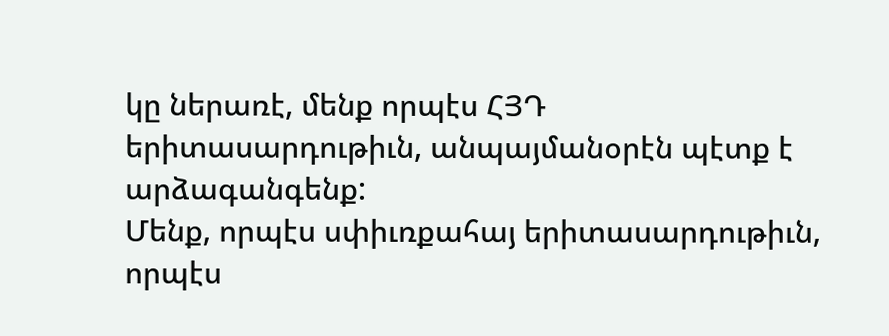կը ներառէ, մենք որպէս ՀՅԴ երիտասարդութիւն, անպայմանօրէն պէտք է արձագանգենք:
Մենք, որպէս սփիւռքահայ երիտասարդութիւն, որպէս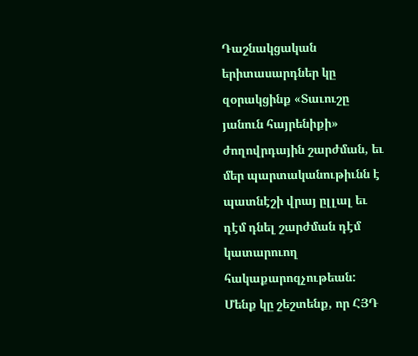Դաշնակցական երիտասարդներ կը զօրակցինք «Տաւուշը յանուն հայրենիքի» ժողովրդային շարժման, եւ մեր պարտականութիւնն է պատնէշի վրայ ըլլալ եւ դէմ դնել շարժման դէմ կատարուող հակաքարոզչութեան: Մենք կը շեշտենք, որ ՀՅԴ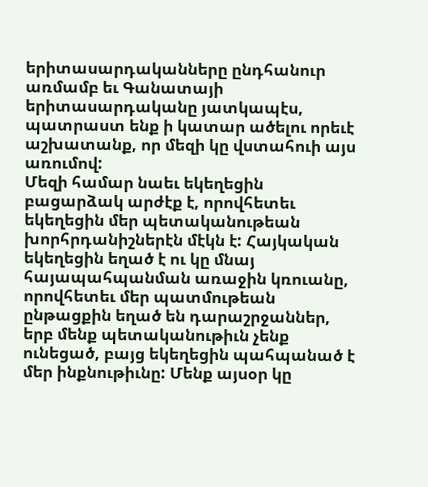երիտասարդականները ընդհանուր առմամբ եւ Գանատայի երիտասարդականը յատկապէս, պատրաստ ենք ի կատար ածելու որեւէ աշխատանք, որ մեզի կը վստահուի այս առումով:
Մեզի համար նաեւ եկեղեցին բացարձակ արժէք է, որովհետեւ եկեղեցին մեր պետականութեան խորհրդանիշներէն մէկն է: Հայկական եկեղեցին եղած է ու կը մնայ հայապահպանման առաջին կռուանը, որովհետեւ մեր պատմութեան ընթացքին եղած են դարաշրջաններ, երբ մենք պետականութիւն չենք ունեցած, բայց եկեղեցին պահպանած է մեր ինքնութիւնը: Մենք այսօր կը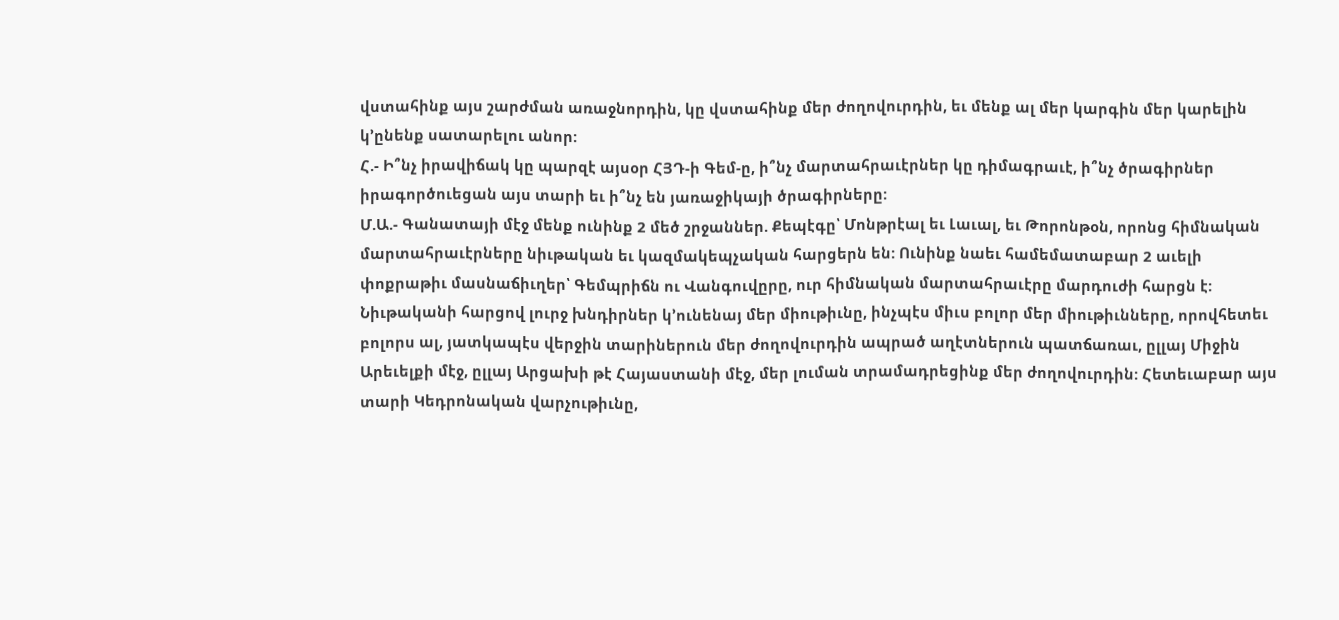վստահինք այս շարժման առաջնորդին, կը վստահինք մեր ժողովուրդին, եւ մենք ալ մեր կարգին մեր կարելին կ՚ընենք սատարելու անոր:
Հ.- Ի՞նչ իրավիճակ կը պարզէ այսօր ՀՅԴ-ի Գեմ-ը, ի՞նչ մարտահրաւէրներ կը դիմագրաւէ, ի՞նչ ծրագիրներ իրագործուեցան այս տարի եւ ի՞նչ են յառաջիկայի ծրագիրները:
Մ.Ա.- Գանատայի մէջ մենք ունինք 2 մեծ շրջաններ. Քեպէգը՝ Մոնթրէալ եւ Լաւալ, եւ Թորոնթօն, որոնց հիմնական մարտահրաւէրները նիւթական եւ կազմակեպչական հարցերն են: Ունինք նաեւ համեմատաբար 2 աւելի փոքրաթիւ մասնաճիւղեր՝ Գեմպրիճն ու Վանգուվըրը, ուր հիմնական մարտահրաւէրը մարդուժի հարցն է:
Նիւթականի հարցով լուրջ խնդիրներ կ’ունենայ մեր միութիւնը, ինչպէս միւս բոլոր մեր միութիւնները, որովհետեւ բոլորս ալ, յատկապէս վերջին տարիներուն մեր ժողովուրդին ապրած աղէտներուն պատճառաւ, ըլլայ Միջին Արեւելքի մէջ, ըլլայ Արցախի թէ Հայաստանի մէջ, մեր լուման տրամադրեցինք մեր ժողովուրդին: Հետեւաբար այս տարի Կեդրոնական վարչութիւնը,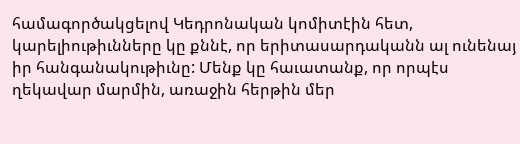համագործակցելով Կեդրոնական կոմիտէին հետ, կարելիութիւնները կը քննէ, որ երիտասարդականն ալ ունենայ իր հանգանակութիւնը: Մենք կը հաւատանք, որ որպէս ղեկավար մարմին, առաջին հերթին մեր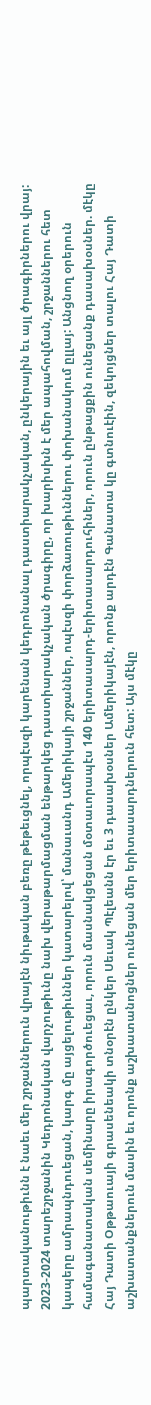պարտականութիւնն է նաեւ մեր շրջաններուն վրայէն նիւթական բեռը թեթեւցնել, որպէսզի կարենան կեդրոնանալ դաստիարակչական, ընկերային եւ այլ ծրագիրներու վրայ:
2023-2024 տարեշրջանին Կեդրոնական վարչութիւնը նախ վերաթարմացման ենթարկեց դաստիարակչական ծրագիրը, որ խարիսխն է մեր ապահովման, շրջաններու հետ կապերը ամրապնդուեցան, կարգ մը այցելութիւններ կատարելով՝ մանաւանդ Ամերիկայի շրջաններ, ոպէսզի փորձառութիւններու փոխանակում ըլլայ: Անցնող օրերուն համագանատական սեմինարը իրագործուեցաւ, որուն մասնակցեցան մօտաւորապէս 140 երիտասարդ-երիտասարդուհիներ, որուն ընթացքին ունեցանք դասախօսներ. մէկը Հայ Դատի Օթթաուայի գրասենեակի տնօրէն ընկեր Սեւակ Պէլեանն էր եւ 3 դասախօսներ Ամերիկայէն, որոնք արդէն Գանատա կը գտնուէին, զեկոյցներ տալու Հայ Դատի աշխատանքներուն մասին եւ որոնք աշխատանոցներ ունեցան մեր երիտասարդներուն հետ: Այս մէկը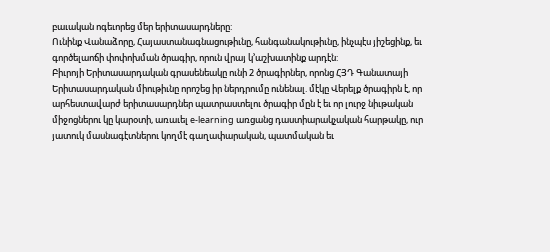բաւական ոգեւորեց մեր երիտասարդները:
Ունինք Վանաձորը, Հայաստանագնացութիւնը, հանգանակութիւնը, ինչպէս յիշեցինք, եւ գործելաոճի փոփոխման ծրագիր, որուն վրայ կ’աշխատինք արդէն:
Բիւրոյի Երիտասարդական գրասենեակը ունի 2 ծրագիրներ, որոնց ՀՅԴ Գանատայի Երիտասարդական միութիւնը որոշեց իր ներդրումը ունենալ. մէկը Վերելք ծրագիրն է, որ արհեստավարժ երիտասարդներ պատրաստելու ծրագիր մըն է եւ որ լուրջ նիւթական միջոցներու կը կարօտի, առաւել e-learning առցանց դաստիարակչական հարթակը, ուր յատուկ մասնագէտներու կողմէ գաղափարական, պատմական եւ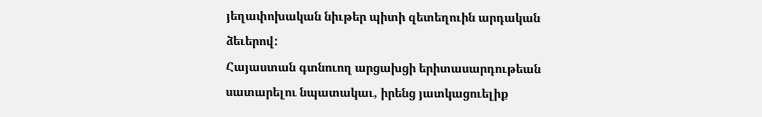յեղափոխական նիւթեր պիտի զետեղուին արդական ձեւերով:
Հայաստան գտնուող արցախցի երիտասարդութեան սատարելու նպատակաւ, իրենց յատկացուելիք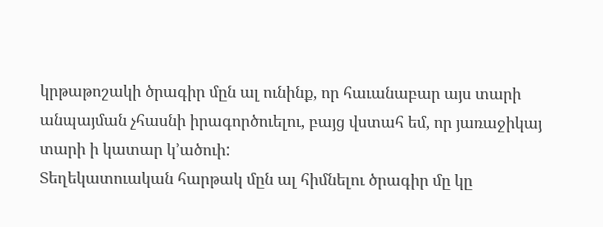կրթաթոշակի ծրագիր մըն ալ ունինք, որ հաւանաբար այս տարի անպայման չհասնի իրագործուելու, բայց վստահ եմ, որ յառաջիկայ տարի ի կատար կ’ածուի:
Տեղեկատուական հարթակ մըն ալ հիմնելու ծրագիր մը կը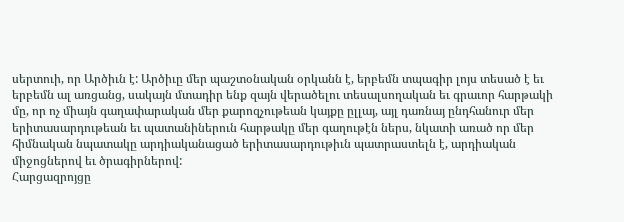սերտուի, որ Արծիւն է: Արծիւը մեր պաշտօնական օրկանն է, երբեմն տպագիր լոյս տեսած է եւ երբեմն ալ առցանց, սակայն մտադիր ենք զայն վերածելու տեսալսողական եւ գրաւոր հարթակի մը, որ ոչ միայն գաղափարական մեր քարոզչութեան կայքը ըլլայ, այլ դառնայ ընդհանուր մեր երիտասարդութեան եւ պատանիներուն հարթակը մեր գաղութէն ներս, նկատի առած որ մեր հիմնական նպատակը արդիականացած երիտասարդութիւն պատրաստելն է, արդիական միջոցներով եւ ծրագիրներով:
Հարցազրոյցը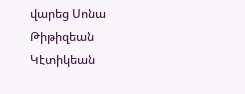վարեց Սոնա Թիթիզեան Կէտիկեան